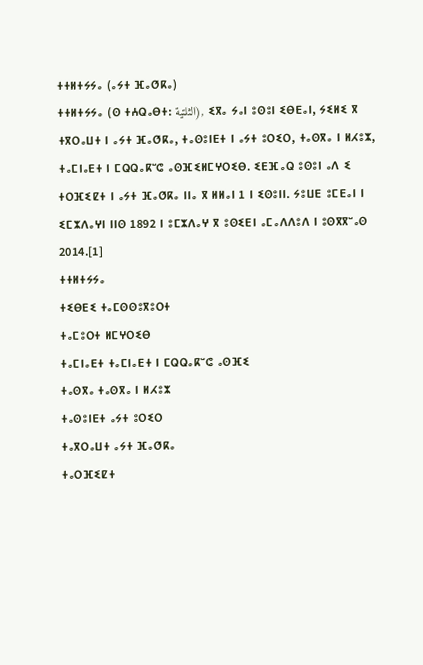ⵜⵜⵍⵜⵢⵢⴰ (ⴰⵢⵜ ⴼⴰⵚⴽⴰ)
ⵜⵜⵍⵜⵢⵢⴰ (ⵙ ⵜⵄⵕⴰⴱⵜ: الثلتية), ⵉⴳⴰ ⵢⴰⵏ ⵓⵙⵓⵏ ⵉⴱⴹⴰⵏ, ⵢⵉⵍⵉ ⴳ ⵜⴳⵔⴰⵡⵜ ⵏ ⴰⵢⵜ ⴼⴰⵚⴽⴰ, ⵜⴰⵙⵓⵏⴹⵜ ⵏ ⴰⵢⵜ ⵓⵔⵉⵔ, ⵜⴰⵙⴳⴰ ⵏ ⵍⵃⵓⵣ, ⵜⴰⵎⵏⴰⴹⵜ ⵏ ⵎⵕⵕⴰⴽⵯⵛ ⴰⵙⴼⵉⵍⵎⵖⵔⵉⴱ. ⵉⴹⴼⴰⵕ ⵓⵙⵓⵏ ⴰⴷ ⵉ ⵜⵔⴼⵉⵇⵜ ⵏ ⴰⵢⵜ ⴼⴰⵚⴽⴰ ⵏⵏⴰ ⴳ ⵍⵍⴰⵏ 1 ⵏ ⵉⵙⵓⵏⵏ. ⵢⵓⵡⴹ ⵓⵎⴹⴰⵏ ⵏ ⵉⵎⵣⴷⴰⵖⵏ ⵏⵏⵙ 1892 ⵏ ⵓⵎⵣⴷⴰⵖ ⴳ ⵓⵙⵉⴹⵏ ⴰⵎⴰⴷⴷⵓⴷ ⵏ ⵓⵙⴳⴳⵯⴰⵙ 2014.[1]
ⵜⵜⵍⵜⵢⵢⴰ
ⵜⵉⴱⴹⵉ ⵜⴰⵎⵙⵙⵓⴳⵓⵔⵜ
ⵜⴰⵎⵓⵔⵜ ⵍⵎⵖⵔⵉⴱ
ⵜⴰⵎⵏⴰⴹⵜ ⵜⴰⵎⵏⴰⴹⵜ ⵏ ⵎⵕⵕⴰⴽⵯⵛ ⴰⵙⴼⵉ
ⵜⴰⵙⴳⴰ ⵜⴰⵙⴳⴰ ⵏ ⵍⵃⵓⵣ
ⵜⴰⵙⵓⵏⴹⵜ ⴰⵢⵜ ⵓⵔⵉⵔ
ⵜⴰⴳⵔⴰⵡⵜ ⴰⵢⵜ ⴼⴰⵚⴽⴰ
ⵜⴰⵔⴼⵉⵇⵜ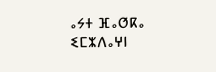ⴰⵢⵜ ⴼⴰⵚⴽⴰ
ⵉⵎⵣⴷⴰⵖⵏ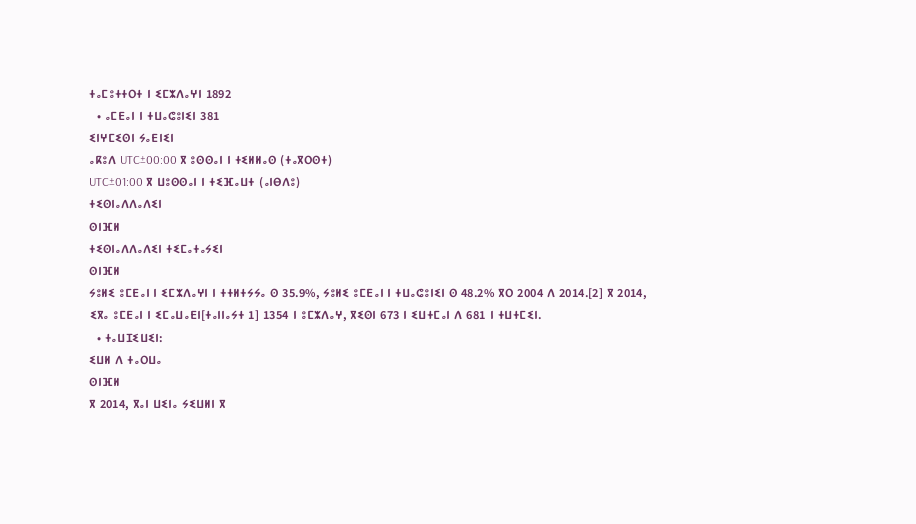ⵜⴰⵎⵓⵜⵜⵔⵜ ⵏ ⵉⵎⵣⴷⴰⵖⵏ 1892
  • ⴰⵎⴹⴰⵏ ⵏ ⵜⵡⴰⵛⵓⵏⵉⵏ 381
ⵉⵏⵖⵎⵉⵙⵏ ⵢⴰⴹⵏⵉⵏ
ⴰⴽⵓⴷ UTC±00:00 ⴳ ⵓⵙⵙⴰⵏ ⵏ ⵜⵉⵍⵍⴰⵙ (ⵜⴰⴳⵔⵙⵜ)
UTC±01:00 ⴳ ⵡⵓⵙⵙⴰⵏ ⵏ ⵜⵉⴼⴰⵡⵜ (ⴰⵏⴱⴷⵓ)
ⵜⵉⵙⵏⴰⴷⴷⴰⴷⵉⵏ
ⵙⵏⴼⵍ
ⵜⵉⵙⵏⴰⴷⴷⴰⴷⵉⵏ ⵜⵉⵎⴰⵜⴰⵢⵉⵏ
ⵙⵏⴼⵍ
ⵢⵓⵍⵉ ⵓⵎⴹⴰⵏ ⵏ ⵉⵎⵣⴷⴰⵖⵏ ⵏ ⵜⵜⵍⵜⵢⵢⴰ ⵙ 35.9%, ⵢⵓⵍⵉ ⵓⵎⴹⴰⵏ ⵏ ⵜⵡⴰⵛⵓⵏⵉⵏ ⵙ 48.2% ⴳⵔ 2004 ⴷ 2014.[2] ⴳ 2014, ⵉⴳⴰ ⵓⵎⴹⴰⵏ ⵏ ⵉⵎⴰⵡⴰⴹⵏ[ⵜⴰⵏⵏⴰⵢⵜ 1] 1354 ⵏ ⵓⵎⵣⴷⴰⵖ, ⴳⵉⵙⵏ 673 ⵏ ⵉⵡⵜⵎⴰⵏ ⴷ 681 ⵏ ⵜⵡⵜⵎⵉⵏ.
  • ⵜⴰⵡⵊⵉⵡⵉⵏ:
ⵉⵡⵍ ⴷ ⵜⴰⵔⵡⴰ
ⵙⵏⴼⵍ
ⴳ 2014, ⴳⴰⵏ ⵡⵉⵏⴰ ⵢⵉⵡⵍⵏ ⴳ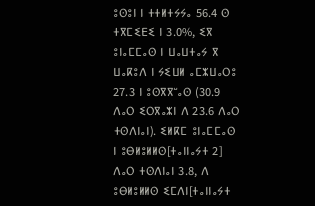ⵓⵙⵓⵏ ⵏ ⵜⵜⵍⵜⵢⵢⴰ 56.4 ⵙ ⵜⴳⵎⵉⴹⵉ ⵏ 3.0%, ⵉⴳ ⵓⵏⴰⵎⵎⴰⵙ ⵏ ⵡⴰⵡⵜⴰⵢ ⴳ ⵡⴰⴽⵓⴷ ⵏ ⵢⵉⵡⵍ ⴰⵎⵣⵡⴰⵔⵓ 27.3 ⵏ ⵓⵙⴳⴳⵯⴰⵙ (30.9 ⴷⴰⵔ ⵉⵔⴳⴰⵣⵏ ⴷ 23.6 ⴷⴰⵔ ⵜⵙⴷⵏⴰⵏ). ⵉⵍⴽⵎ ⵓⵏⴰⵎⵎⴰⵙ ⵏ ⵓⴱⵍⵓⵍⵍⵙ[ⵜⴰⵏⵏⴰⵢⵜ 2] ⴷⴰⵔ ⵜⵙⴷⵏⴰⵏ 3.8, ⴷ ⵓⴱⵍⵓⵍⵍⵙ ⵉⵎⴷⵏ[ⵜⴰⵏⵏⴰⵢⵜ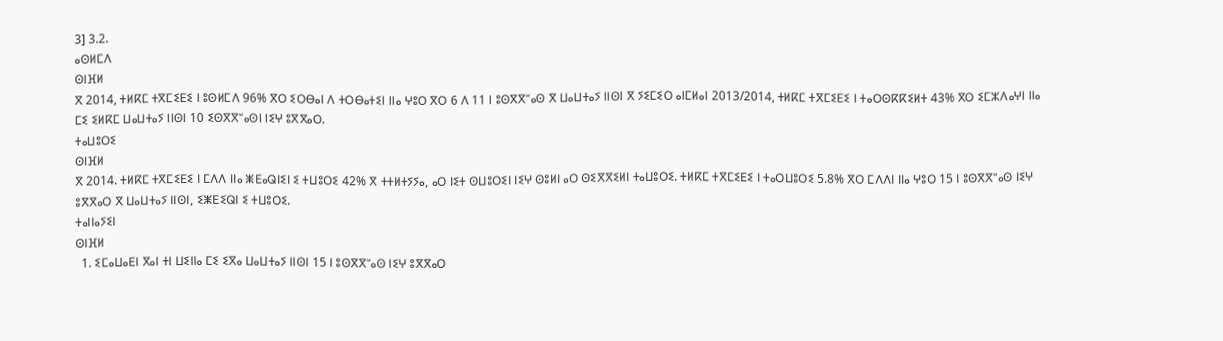3] 3.2.
ⴰⵙⵍⵎⴷ
ⵙⵏⴼⵍ
ⴳ 2014, ⵜⵍⴽⵎ ⵜⴳⵎⵉⴹⵉ ⵏ ⵓⵙⵍⵎⴷ 96% ⴳⵔ ⵉⵔⴱⴰⵏ ⴷ ⵜⵔⴱⴰⵜⵉⵏ ⵏⵏⴰ ⵖⵓⵔ ⴳⵔ 6 ⴷ 11 ⵏ ⵓⵙⴳⴳⵯⴰⵙ ⴳ ⵡⴰⵡⵜⴰⵢ ⵏⵏⵙⵏ ⴳ ⵢⵉⵎⵉⵔ ⴰⵏⵎⵍⴰⵏ 2013/2014, ⵜⵍⴽⵎ ⵜⴳⵎⵉⴹⵉ ⵏ ⵜⴰⵔⵙⴽⴽⵉⵍⵜ 43% ⴳⵔ ⵉⵎⵣⴷⴰⵖⵏ ⵏⵏⴰ ⵎⵉ ⵉⵍⴽⵎ ⵡⴰⵡⵜⴰⵢ ⵏⵏⵙⵏ 10 ⵉⵙⴳⴳⵯⴰⵙⵏ ⵏⵉⵖ ⵓⴳⴳⴰⵔ.
ⵜⴰⵡⵓⵔⵉ
ⵙⵏⴼⵍ
ⴳ 2014. ⵜⵍⴽⵎ ⵜⴳⵎⵉⴹⵉ ⵏ ⵎⴷⴷ ⵏⵏⴰ ⵥⴹⴰⵕⵏⵉⵏ ⵉ ⵜⵡⵓⵔⵉ 42% ⴳ ⵜⵜⵍⵜⵢⵢⴰ, ⴰⵔ ⵏⵉⵜ ⵙⵡⵓⵔⵉⵏ ⵏⵉⵖ ⵙⵓⵍⵏ ⴰⵔ ⵙⵉⴳⴳⵉⵍⵏ ⵜⴰⵡⵓⵔⵉ. ⵜⵍⴽⵎ ⵜⴳⵎⵉⴹⵉ ⵏ ⵜⴰⵔⵡⵓⵔⵉ 5.8% ⴳⵔ ⵎⴷⴷⵏ ⵏⵏⴰ ⵖⵓⵔ 15 ⵏ ⵓⵙⴳⴳⵯⴰⵙ ⵏⵉⵖ ⵓⴳⴳⴰⵔ ⴳ ⵡⴰⵡⵜⴰⵢ ⵏⵏⵙⵏ, ⵉⵥⴹⵉⵕⵏ ⵉ ⵜⵡⵓⵔⵉ.
ⵜⴰⵏⵏⴰⵢⵉⵏ
ⵙⵏⴼⵍ
  1. ⵉⵎⴰⵡⴰⴹⵏ ⴳⴰⵏ ⵜⵏ ⵡⵉⵏⵏⴰ ⵎⵉ ⵉⴳⴰ ⵡⴰⵡⵜⴰⵢ ⵏⵏⵙⵏ 15 ⵏ ⵓⵙⴳⴳⵯⴰⵙ ⵏⵉⵖ ⵓⴳⴳⴰⵔ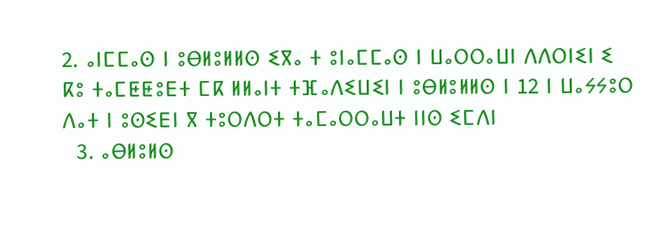2. ⴰⵏⵎⵎⴰⵙ ⵏ ⵓⴱⵍⵓⵍⵍⵙ ⵉⴳⴰ ⵜ ⵓⵏⴰⵎⵎⴰⵙ ⵏ ⵡⴰⵔⵔⴰⵡⵏ ⴷⴷⵔⵏⵉⵏ ⵉ ⴽⵓ ⵜⴰⵎⵟⵟⵓⴹⵜ ⵎⴽ ⵍⵍⴰⵏⵜ ⵜⴼⴰⴷⵉⵡⵉⵏ ⵏ ⵓⴱⵍⵓⵍⵍⵙ ⵏ 12 ⵏ ⵡⴰⵢⵢⵓⵔ ⴷⴰⵜ ⵏ ⵓⵙⵉⴹⵏ ⴳ ⵜⵓⵔⴷⵔⵜ ⵜⴰⵎⴰⵔⵔⴰⵡⵜ ⵏⵏⵙ ⵉⵎⴷⵏ
  3. ⴰⴱⵍⵓⵍⵙ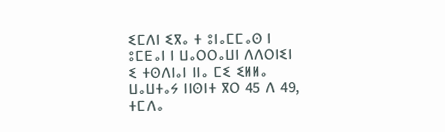ⵉⵎⴷⵏ ⵉⴳⴰ ⵜ ⵓⵏⴰⵎⵎⴰⵙ ⵏ ⵓⵎⴹⴰⵏ ⵏ ⵡⴰⵔⵔⴰⵡⵏ ⴷⴷⵔⵏⵉⵏ ⵉ ⵜⵙⴷⵏⴰⵏ ⵏⵏⴰ ⵎⵉ ⵉⵍⵍⴰ ⵡⴰⵡⵜⴰⵢ ⵏⵏⵙⵏⵜ ⴳⵔ 45 ⴷ 49, ⵜⵎⴷⴰ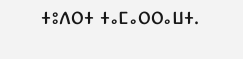ⵜⵓⴷⵔⵜ ⵜⴰⵎⴰⵔⵔⴰⵡⵜ.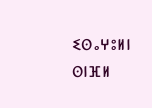ⵉⵙⴰⵖⵓⵍⵏ
ⵙⵏⴼⵍ